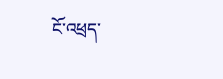ངོ་འཕྲད་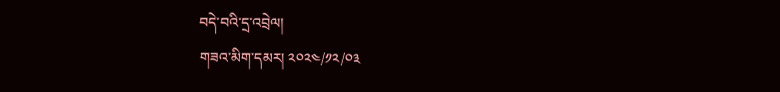བདེ་བའི་དྲ་འབྲེལ།
གཟའ་མིག་དམར། ༢༠༢༤/༡༢/༠༣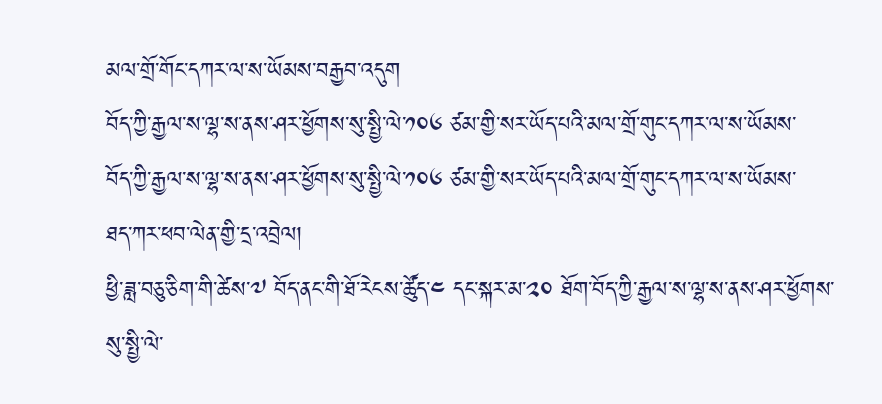མལ་གྲོ་གོང་དཀར་ལ་ས་ཡོམས་བརྒྱབ་འདུག
བོད་ཀྱི་རྒྱལ་ས་ལྷ་ས་ནས་ཤར་ཕྱོགས་སུ་སྤྱི་ལེ་༡༠༦ ཙམ་གྱི་སར་ཡོད་པའི་མལ་གྲོ་གུང་དཀར་ལ་ས་ཡོམས་
བོད་ཀྱི་རྒྱལ་ས་ལྷ་ས་ནས་ཤར་ཕྱོགས་སུ་སྤྱི་ལེ་༡༠༦ ཙམ་གྱི་སར་ཡོད་པའི་མལ་གྲོ་གུང་དཀར་ལ་ས་ཡོམས་
ཐད་ཀར་ཕབ་ལེན་གྱི་དྲ་འབྲེལ།
ཕྱི་ཟླ་བཅུ་ཅིག་གི་ཚེས་༧ བོད་ནང་གི་ཐོ་རེངས་ཚོུད་༤ དང་སྐར་མ་༢༠ ཐོག་བོད་ཀྱི་རྒྱལ་ས་ལྷ་ས་ནས་ཤར་ཕྱོགས་སུ་སྤྱི་ལེ་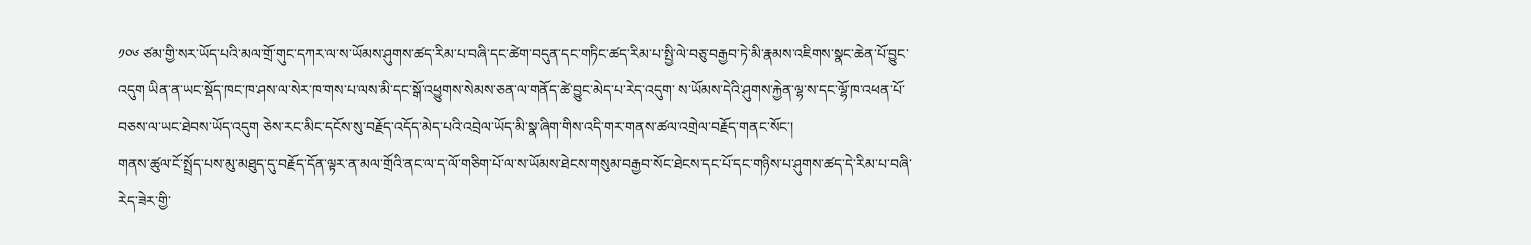༡༠༦ ཙམ་གྱི་སར་ཡོད་པའི་མལ་གྲོ་གུང་དཀར་ལ་ས་ཡོམས་ཤུགས་ཚད་རིམ་པ་བཞི་དང་ཚེག་བདུན་དང་གཏིང་ཚད་རིམ་པ་སྤྱི་ལེ་བཅུ་བརྒྱབ་ཏེ་མི་རྣམས་འཇིགས་སྣང་ཆེན་པོ་བྱུང་འདུག ཡིན་ན་ཡང་སྡོད་ཁང་ཁ་ཤས་ལ་སེར་ཁ་གས་པ་ལས་མི་དང་སྒོ་འཕྱུགས་སེམས་ཅན་ལ་གནོད་ཚེ་བྱུང་མེད་པ་རེད་འདུག་ ས་ཡོམས་དེའི་ཤུགས་རྐྱེན་ལྷ་ས་དང་ལྷོ་ཁ་འཕན་པོ་བཅས་ལ་ཡང་ཐེབས་ཡོད་འདུག ཅེས་རང་མིང་དངོས་སུ་བརྗོད་འདོད་མེད་པའི་འབྲེལ་ཡོད་མི་སྣ་ཞིག་གིས་འདི་གར་གནས་ཚལ་འགྲེལ་བརྗོད་གནང་སོང་།
གནས་ཚུལ་ངོ་སྤྲོད་པས་མུ་མཐུད་དུ་བརྗོད་དོན་ལྟར་ན་མལ་གྲོའི་ནང་ལ་ད་ལོ་གཅིག་པོ་ལ་ས་ཡོམས་ཐེངས་གསུམ་བརྒྱབ་སོང་ཐེངས་དང་པོ་དང་གཉིས་པ་ཤུགས་ཚད་དེ་རིམ་པ་བཞི་རེད་ཟེར་གྱི་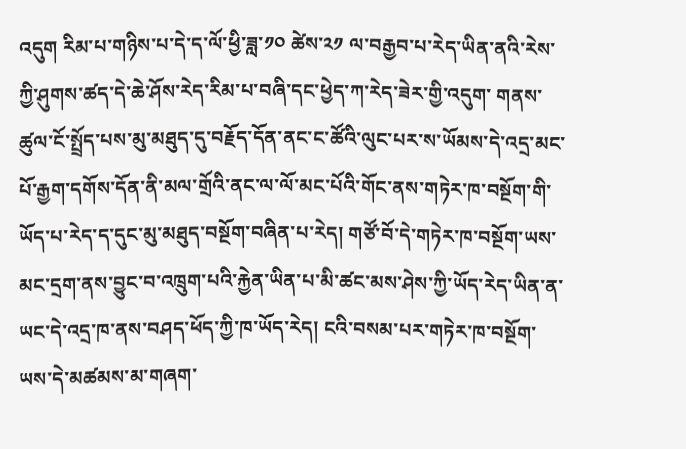འདུག རིམ་པ་གཉིས་པ་དེ་ད་ལོ་ཕྱི་ཟླ་༡༠ ཚེས་༢༡ ལ་བརྒྱབ་པ་རེད་ཡིན་ནའི་རེས་ཀྱི་ཤུགས་ཚད་དེ་ཆེ་ཤོས་རེད་རིམ་པ་བཞི་དང་ཕྱེད་ཀ་རེད་ཟེར་གྱི་འདུག་ གནས་ཚུལ་ངོ་སྤྲོད་པས་མུ་མཐུད་དུ་བརྗོད་དོན་ནང་ང་ཚོའི་ལུང་པར་ས་ཡོམས་དེ་འདྲ་མང་པོ་རྒྱག་དགོས་དོན་ནི་མལ་གྲོའི་ནང་ལ་ལོ་མང་པོའི་གོང་ནས་གཏེར་ཁ་བསྔོག་གི་ཡོད་པ་རེད་ད་དུང་མུ་མཐུད་བསྔོག་བཞིན་པ་རེད། གཙོ་བོ་དེ་གཏེར་ཁ་བསྔོག་ཡས་མང་དྲག་ནས་བྱུང་བ་འཁྲུག་པའི་རྐྱེན་ཡིན་པ་མི་ཚང་མས་ཤེས་ཀྱི་ཡོད་རེད་ཡིན་ན་ཡང་དེ་འདྲ་ཁ་ནས་བཤད་ཕོད་ཀྱི་ཁ་ཡོད་རེད། ངའི་བསམ་པར་གཏེར་ཁ་བསྔོག་ཡས་དེ་མཚམས་མ་གཞག་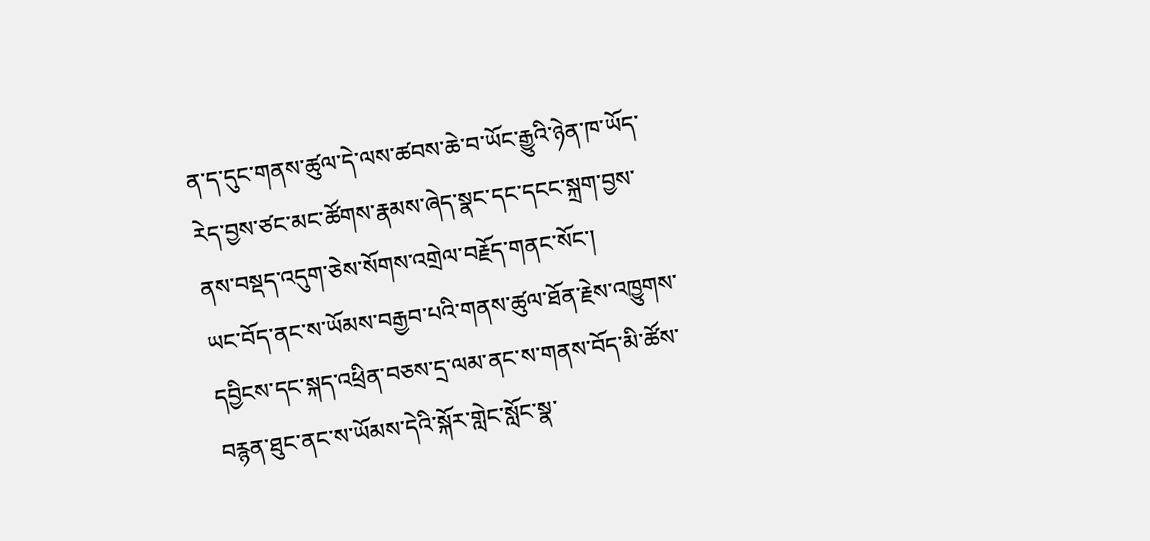ན་ད་དུང་གནས་ཚུལ་དེ་ལས་ཚབས་ཆེ་བ་ཡོང་རྒྱུའི་ཉེན་ཁ་ཡོད་རེད་བྱས་ཙང་མང་ཚོགས་རྣམས་ཞེད་སྣང་དང་དངང་སྐྲག་བྱས་ནས་བསྡད་འདུག་ཅེས་སོགས་འགྲེལ་བརྗོད་གནང་སོང་།
ཡང་བོད་ནང་ས་ཡོམས་བརྒྱབ་པའི་གནས་ཚུལ་ཐོན་རྗེས་འཁྱུགས་དབྱིངས་དང་སྐད་འཕྲིན་བཅས་དྲ་ལམ་ནང་ས་གནས་བོད་མི་ཚོས་བརྙན་ཐུང་ནང་ས་ཡོམས་དེའི་སྐོར་གླེང་སློང་སྣ་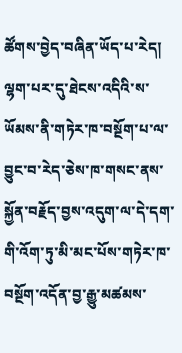ཚོགས་བྱེད་བཞིན་ཡོད་པ་རེད། ལྷག་པར་དུ་ཐེངས་འདིའི་ས་ཡོམས་ནི་གཏེར་ཁ་བསྔོག་པ་ལ་བྱུང་བ་རེད་ཅེས་ཁ་གསང་ནས་སྐྱོན་བརྗོད་བྱས་འདུག་ལ་དེ་དག་གི་འོག་ཏུ་མི་མང་པོས་གཏེར་ཁ་བསྔོག་འདོན་བྱ་རྒྱུ་མཚམས་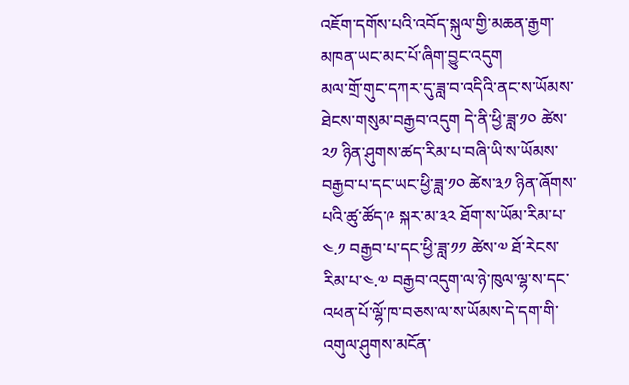འཇོག་དགོས་པའི་འབོད་སྐུལ་གྱི་མཆན་རྒྱག་མཁན་ཡང་མང་པོ་ཞིག་བྱུང་འདུག
མལ་གྲོ་གུང་དཀར་དུ་ཟླ་བ་འདིའི་ནང་ས་ཡོམས་ཐེངས་གསུམ་བརྒྱབ་འདུག དེ་ནི་ཕྱི་ཟླ་༡༠ ཚེས་༢༡ ཉིན་ཤུགས་ཚད་རིམ་པ་བཞི་ཡི་ས་ཡོམས་བརྒྱབ་པ་དང་ཡང་ཕྱི་ཟླ་༡༠ ཚེས་༣༡ ཉིན་ཞོགས་པའི་ཚུ་ཚོད་༩ སྐར་མ་༣༢ ཐོག་ས་ཡོམ་རིམ་པ་༤.༡ བརྒྱབ་པ་དང་ཕྱི་ཟླ་༡༡ ཚེས་༧ ཐོ་རེངས་རིམ་པ་༤.༧ བརྒྱབ་འདུག་ལ་ཉེ་ཁུལ་ལྷ་ས་དང་འཕན་པོ་ལྷོ་ཁ་བཅས་ལ་ས་ཡོམས་དེ་དག་གི་འགུལ་ཤུགས་མངོན་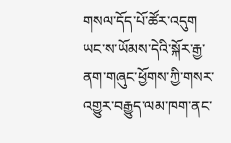གསལ་དོད་པོ་ཚོར་འདུག
ཡང་ས་ཡོམས་དེའི་སྐོར་རྒྱ་ནག་གཞུང་ཕྱོགས་ཀྱི་གསར་འགྱུར་བརྒྱུད་ལམ་ཁག་ནང་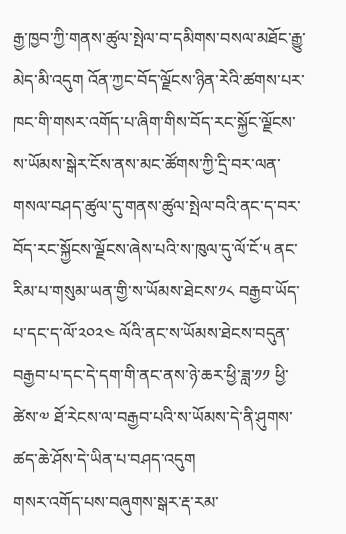རྒྱ་ཁྱབ་ཀྱི་གནས་ཚུལ་སྤེལ་བ་དམིགས་བསལ་མཐོང་རྒྱུ་མེད་མི་འདུག འོན་ཀྱང་བོད་ལྗོངས་ཉིན་རེའི་ཚགས་པར་ཁང་གི་གསར་འགོད་པ་ཞིག་གིས་བོད་རང་སྐྱོང་ལྗོངས་ས་ཡོམས་སྒེར་ངོས་ནས་མང་ཚོགས་ཀྱི་དྲི་བར་ལན་གསལ་བཤད་ཚུལ་དུ་གནས་ཚུལ་སྤེལ་བའི་ནང་ད་བར་བོད་རང་སྐྱོངས་ལྗོངས་ཞེས་པའི་ས་ཁུལ་དུ་ལོ་ངོ་༥ ནང་རིམ་པ་གསུམ་ཡན་གྱི་ས་ཡོམས་ཐེངས་༡༨ བརྒྱབ་ཡོད་པ་དང་ད་ལོ་༢༠༢༤ ལོའི་ནང་ས་ཡོམས་ཐེངས་བདུན་བརྒྱབ་པ་དང་དེ་དག་གི་ནང་ནས་ཉེ་ཆར་ཕྱི་ཟླ་༡༡ ཕྱི་ཚེས་༧ ཐོ་རེངས་ལ་བརྒྱབ་པའི་ས་ཡོམས་དེ་ནི་ཤུགས་ཚད་ཆེ་ཤོས་དེ་ཡིན་པ་བཤད་འདུག
གསར་འགོད་པས་བཞུགས་སྒར་རྡ་རམ་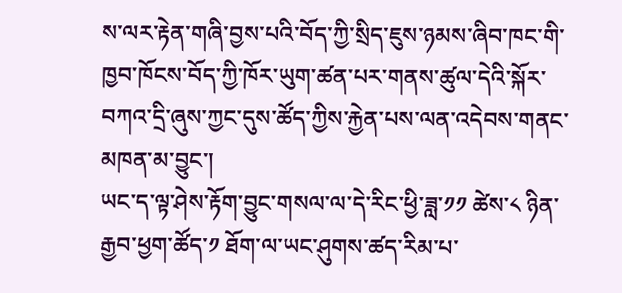ས་ལར་རྟེན་གཞི་བྱས་པའི་བོད་ཀྱི་སྲིད་ཇུས་ཉམས་ཞིབ་ཁང་གི་ཁྱབ་ཁོངས་བོད་ཀྱི་ཁོར་ཡུག་ཚན་པར་གནས་ཚུལ་དེའི་སྐོར་བཀའ་དྲི་ཞུས་ཀྱང་དུས་ཚོད་ཀྱིས་རྐྱེན་པས་ལན་འདེབས་གནང་མཁན་མ་བྱུང་།
ཡང་ད་ལྟ་ཤེས་རྟོག་བྱུང་གསལ་ལ་དེ་རིང་ཕྱི་ཟླ་༡༡ ཚེས་༨ ཉིན་རྒྱབ་ཕྱག་ཚོད་༡ ཐོག་ལ་ཡང་ཤུགས་ཚད་རིམ་པ་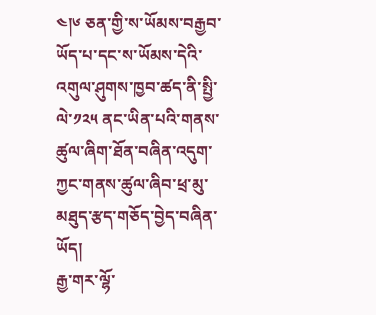༤།༦ ཅན་གྱི་ས་ཡོམས་བརྒྱབ་ཡོད་པ་དང་ས་ཡོམས་དེའི་འགུལ་ཤུགས་ཁྱབ་ཚད་ནི་སྤྱི་ལེ་༡༢༥ ནང་ཡིན་པའི་གནས་ཚུལ་ཞིག་ཐོན་བཞིན་འདུག་ཀྱང་གནས་ཚུལ་ཞིབ་ཕྲ་མུ་མཐུད་རྩད་གཅོད་བྱེད་བཞིན་ཡོད།
རྒྱ་གར་ལྷོ་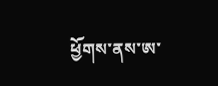ཕྱོགས་ནས་ཨ་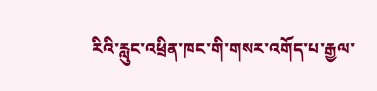རིའི་རླུང་འཕྲིན་ཁང་གི་གསར་འགོད་པ་རྒྱལ་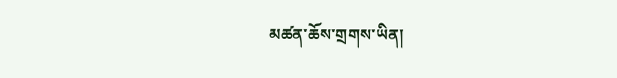མཚན་ཆོས་གྲགས་ཡིན།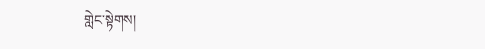གླེང་སྟེགས།